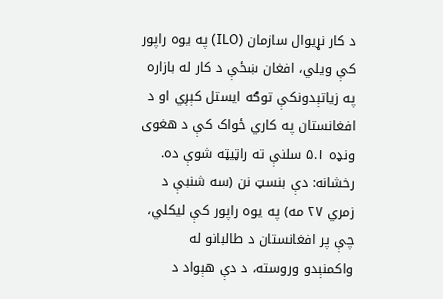د کار نړیوال سازمان (ILO) په یوه راپور کې ویلي، افغان ښځې د کار له بازاره په زیاتېدونکې توګه ایستل کېږي او د افغانستان په کاري ځواک کې د هغوی ونډه ۵.۱ سلنې ته راټیټه شوې ده.
رخشانه: دې بنسټ نن (سه شنبې د زمري ۲۷ مه) په یوه راپور کې لیکلي، چې پر افغانستان د طالبانو له واکمنېدو وروسته، د دې هېواد د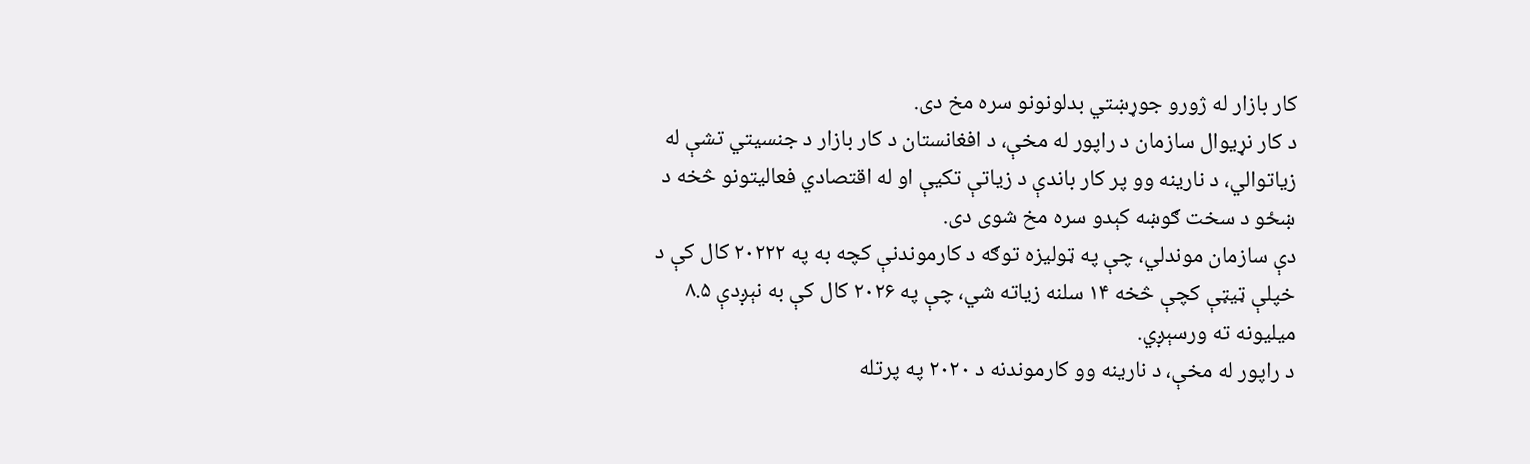کار بازار له ژورو جوړښتي بدلونونو سره مخ دی.
د کار نړیوال سازمان د راپور له مخې، د افغانستان د کار بازار د جنسیتي تشې له زیاتوالي، د نارینه وو پر کار باندې د زیاتې تکیې او له اقتصادي فعالیتونو څخه د ښځو د سخت ګوښه کېدو سره مخ شوی دی.
دې سازمان موندلي، چې په ټولیزه توګه د کارموندنې کچه به په ۲۰۲۲۲ کال کې د خپلې ټیټې کچې څخه ۱۴ سلنه زیاته شي، چې په ۲۰۲۶ کال کې به نېږدې ۸.۵ میلیونه ته ورسېږي.
د راپور له مخې، د نارینه وو کارموندنه د ۲۰۲۰ په پرتله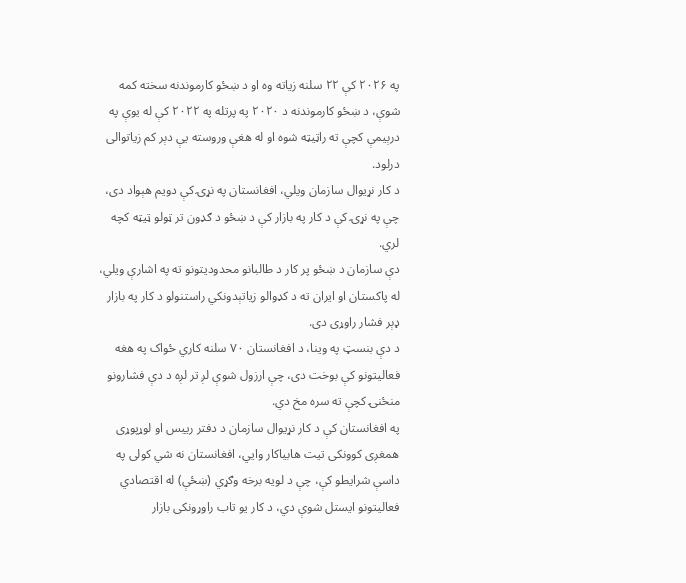په ۲۰۲۶ کې ۲۲ سلنه زیاته وه او د ښځو کارموندنه سخته کمه شوې، د ښځو کارموندنه د ۲۰۲۰ په پرتله په ۲۰۲۲ کې له یوې په درېيمې کچې ته راټیټه شوه او له هغې وروسته یې دېر کم زیاتوالی درلود.
د کار نړیوال سازمان ویلي، افغانستان په نړۍ کې دویم هېواد دی، چې په نړۍ کې د کار په بازار کې د ښځو د ګډون تر ټولو ټيټه کچه لري.
دې سازمان د ښځو پر کار د طالبانو محدودیتونو ته په اشارې ویلي، له پاکستان او ایران ته د کډوالو زیاتېدونکي راستنولو د کار په بازار ډېر فشار راوړی دی.
د دې بنسټ په وینا، د افغانستان ۷۰ سلنه کاري ځواک په هغه فعالیتونو کې بوخت دی، چې ارزول شوې لږ تر لږه د دې فشارونو منځنۍ کچې ته سره مخ دي.
په افغانستان کې د کار نړیوال سازمان د دفتر رییس او لوړپوړی همغږی کوونکی تیت هابیاکار وايي، افغانستان نه شي کولی په داسې شرایطو کې، چې د لویه برخه وګړي (ښځې) له اقتصادي فعالیتونو ایستل شوې دي، د کار یو تاب راوړونکی بازار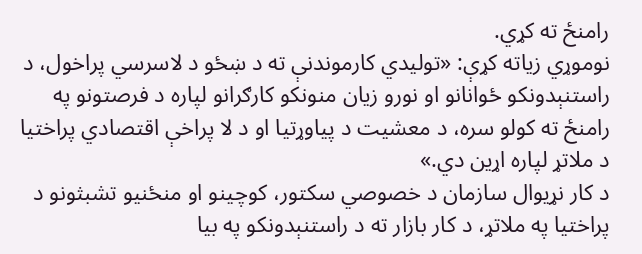رامنځ ته کړي.
نوموړي زیاته کړې: «تولیدي کارموندنې ته د ښځو د لاسرسي پراخول، د راستنېدونکو ځوانانو او نورو زیان منونکو کارګرانو لپاره د فرصتونو په رامنځ ته کولو سره، د معشیت د پیاوړتیا او د لا پراخې اقتصادي پراختیا د ملاتړ لپاره اړین دي.»
د کار نړیوال سازمان د خصوصي سکتور، کوچینو او منځنیو تشبثونو د پراختیا په ملاتړ، د کار بازار ته د راستنېدونکو په بیا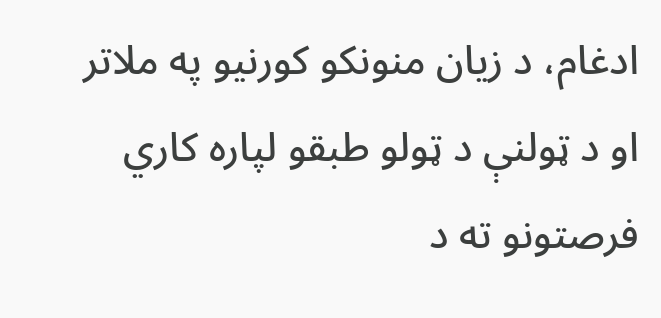ادغام، د زیان منونکو کورنیو په ملاتر او د ټولنې د ټولو طبقو لپاره کاري فرصتونو ته د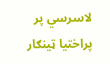لاسرسي پر پراختیا ټينګار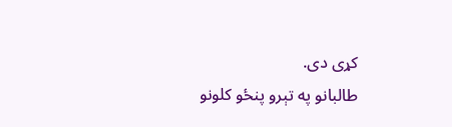کړی دی.
طالبانو په تېرو پنځو کلونو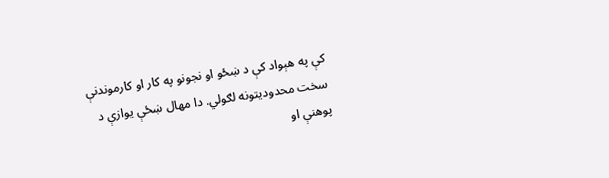کې په هېواد کې د ښځو او نجونو په کار او کارموندنې سخت محدودیتونه لګولي. دا مهال ښځې یوازې د پوهنې او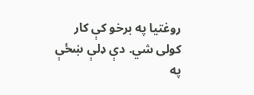روغتیا په برخو کې کار کولی شي. دې ډلې ښځې په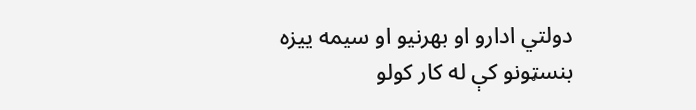دولتي ادارو او بهرنیو او سیمه ییزه بنسټونو کې له کار کولو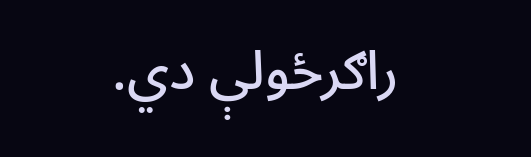راګرځولې دي.